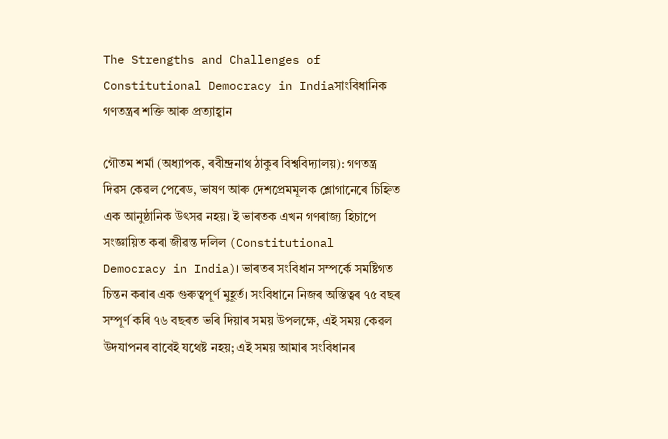The Strengths and Challenges of Constitutional Democracy in Indiaসাংবিধানিক গণতন্ত্ৰৰ শক্তি আৰু প্ৰত্যাহ্বান

গৌতম শৰ্মা (অধ্যাপক, ৰবীন্দ্ৰনাথ ঠাকুৰ বিশ্ববিদ্যালয়): গণতন্ত্ৰ দিৱস কেৱল পেৰেড, ভাষণ আৰু দেশপ্ৰেমমূলক শ্লোগানেৰে চিহ্নিত এক আনুষ্ঠানিক উৎসৱ নহয়। ই ভাৰতক এখন গণৰাজ্য হিচাপে সংজ্ঞায়িত কৰা জীৱন্ত দলিল (Constitutional Democracy in India)। ভাৰতৰ সংবিধান সম্পৰ্কে সমষ্টিগত চিন্তন কৰাৰ এক গুৰুত্বপূৰ্ণ মুহূৰ্ত। সংবিধানে নিজৰ অস্তিত্বৰ ৭৫ বছৰ সম্পূৰ্ণ কৰি ৭৬ বছৰত ভৰি দিয়াৰ সময় উপলক্ষে, এই সময় কেৱল উদযাপনৰ বাবেই যথেষ্ট নহয়; এই সময় আমাৰ সংবিধানৰ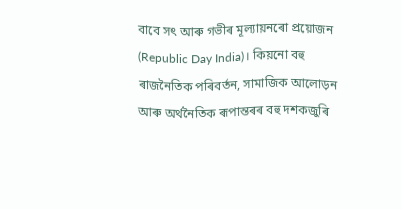বাবে সৎ আৰু গভীৰ মূল্যায়নৰো প্ৰয়োজন (Republic Day India)। কিয়নো বহু ৰাজনৈতিক পৰিবর্তন, সামাজিক আলোড়ন আৰু অৰ্থনৈতিক ৰূপান্তৰৰ বহু দশকজুৰি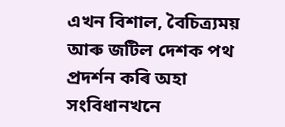এখন বিশাল, বৈচিত্ৰ্যময় আৰু জটিল দেশক পথ প্ৰদৰ্শন কৰি অহা সংবিধানখনে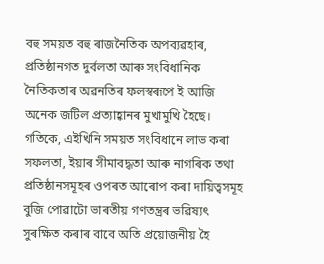বহু সময়ত বহু ৰাজনৈতিক অপব্যৱহাৰ, প্ৰতিষ্ঠানগত দুৰ্বলতা আৰু সংবিধানিক নৈতিকতাৰ অৱনতিৰ ফলস্বৰূপে ই আজি অনেক জটিল প্ৰত্যাহ্বানৰ মুখামুখি হৈছে। গতিকে, এইখিনি সময়ত সংবিধানে লাভ কৰা সফলতা, ইয়াৰ সীমাবদ্ধতা আৰু নাগৰিক তথা প্ৰতিষ্ঠানসমূহৰ ওপৰত আৰোপ কৰা দায়িত্বসমূহ বুজি পোৱাটো ভাৰতীয় গণতন্ত্ৰৰ ভৱিষ্যৎ সুৰক্ষিত কৰাৰ বাবে অতি প্ৰয়োজনীয় হৈ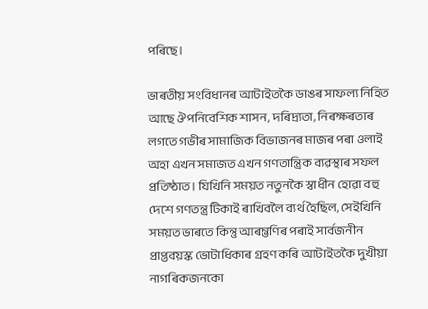পৰিছে।

ভাৰতীয় সংবিধানৰ আটাইতকৈ ডাঙৰ সাফল্য নিহিত আছে ঔপনিবেশিক শাসন, দৰিদ্ৰ্যতা, নিৰক্ষৰতাৰ লগতে গভীৰ সামাজিক বিভাজনৰ মাজৰ পৰা ওলাই অহা এখন সমাজত এখন গণতান্ত্ৰিক ব্যৱস্থাৰ সফল প্ৰতিষ্ঠাত। যিখিনি সময়ত নতুনকৈ স্বাধীন হোৱা বহু দেশে গণতন্ত্ৰ টিকাই ৰাখিবলৈ ব্যৰ্থ হৈছিল, সেইখিনি সময়ত ভাৰতে কিন্তু আৰম্ভণিৰ পৰাই সাৰ্বজনীন প্ৰাপ্তবয়স্ক ভোটাধিকাৰ গ্ৰহণ কৰি আটাইতকৈ দুখীয়া নাগৰিকজনকো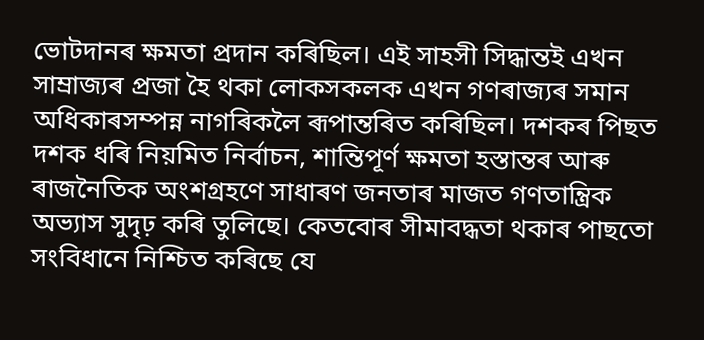ভোটদানৰ ক্ষমতা প্ৰদান কৰিছিল। এই সাহসী সিদ্ধান্তই এখন সাম্ৰাজ্যৰ প্ৰজা হৈ থকা লোকসকলক এখন গণৰাজ্যৰ সমান অধিকাৰসম্পন্ন নাগৰিকলৈ ৰূপান্তৰিত কৰিছিল। দশকৰ পিছত দশক ধৰি নিয়মিত নিৰ্বাচন, শান্তিপূৰ্ণ ক্ষমতা হস্তান্তৰ আৰু ৰাজনৈতিক অংশগ্ৰহণে সাধাৰণ জনতাৰ মাজত গণতান্ত্ৰিক অভ্যাস সুদৃঢ় কৰি তুলিছে। কেতবোৰ সীমাবদ্ধতা থকাৰ পাছতো সংবিধানে নিশ্চিত কৰিছে যে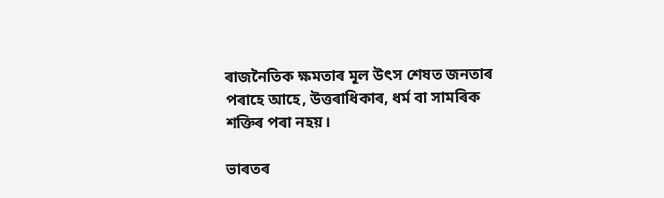ৰাজনৈতিক ক্ষমতাৰ মূল উৎস শেষত জনতাৰ পৰাহে আহে, উত্তৰাধিকাৰ, ধৰ্ম বা সামৰিক শক্তিৰ পৰা নহয়।

ভাৰতৰ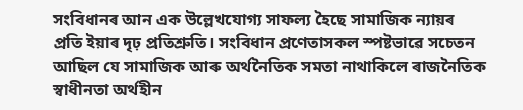সংবিধানৰ আন এক উল্লেখযোগ্য সাফল্য হৈছে সামাজিক ন্যায়ৰ প্ৰতি ইয়াৰ দৃঢ় প্ৰতিশ্ৰুতি। সংবিধান প্ৰণেতাসকল স্পষ্টভাৱে সচেতন আছিল যে সামাজিক আৰু অৰ্থনৈতিক সমতা নাথাকিলে ৰাজনৈতিক স্বাধীনতা অৰ্থহীন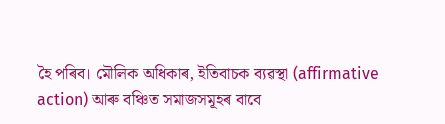হৈ পৰিব। মৌলিক অধিকাৰ, ইতিবাচক ব্যৱস্থা (affirmative action) আৰু বঞ্চিত সমাজসমূহৰ বাবে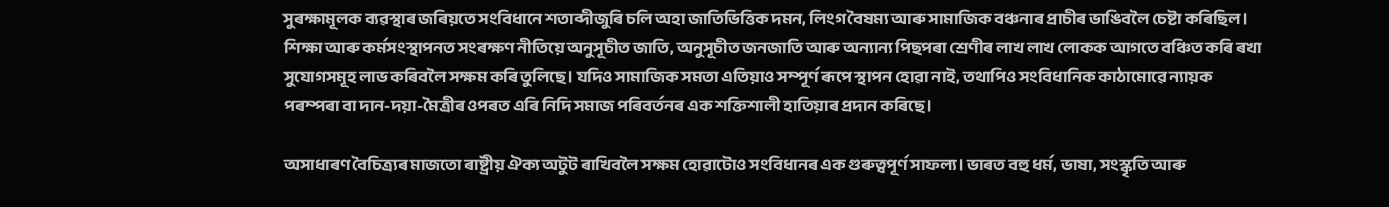সুৰক্ষামূলক ব্যৱস্থাৰ জৰিয়তে সংবিধানে শতাব্দীজুৰি চলি অহা জাতিভিত্তিক দমন, লিংগ বৈষম্য আৰু সামাজিক বঞ্চনাৰ প্ৰাচীৰ ভাঙিবলৈ চেষ্টা কৰিছিল। শিক্ষা আৰু কৰ্মসংস্থাপনত সংৰক্ষণ নীতিয়ে অনুসূচীত জাতি, অনুসূচীত জনজাতি আৰু অন্যান্য পিছপৰা শ্ৰেণীৰ লাখ লাখ লোকক আগতে বঞ্চিত কৰি ৰখা সুযোগসমূহ লাভ কৰিবলৈ সক্ষম কৰি তুলিছে। যদিও সামাজিক সমতা এতিয়াও সম্পূৰ্ণ ৰূপে স্থাপন হোৱা নাই, তথাপিও সংবিধানিক কাঠামোৱে ন্যায়ক পৰম্পৰা বা দান-দয়া-মৈত্ৰীৰ ওপৰত এৰি নিদি সমাজ পৰিবর্তনৰ এক শক্তিশালী হাতিয়াৰ প্ৰদান কৰিছে।

অসাধাৰণ বৈচিত্ৰ্যৰ মাজতো ৰাষ্ট্ৰীয় ঐক্য অটুট ৰাখিবলৈ সক্ষম হোৱাটোও সংবিধানৰ এক গুৰুত্বপূৰ্ণ সাফল্য। ভাৰত বহু ধৰ্ম, ভাষা, সংস্কৃতি আৰু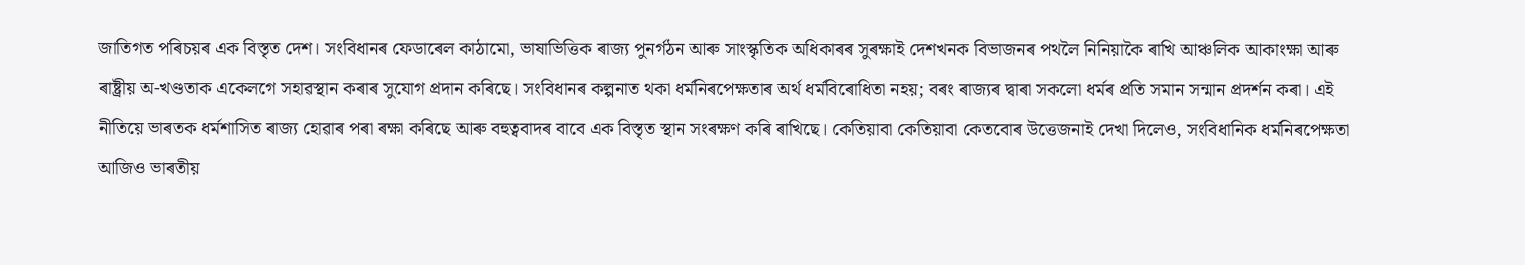জাতিগত পৰিচয়ৰ এক বিস্তৃত দেশ। সংবিধানৰ ফেডাৰেল কাঠামো, ভাষাভিত্তিক ৰাজ্য পুনৰ্গঠন আৰু সাংস্কৃতিক অধিকাৰৰ সুৰক্ষাই দেশখনক বিভাজনৰ পথলৈ নিনিয়াকৈ ৰাখি আঞ্চলিক আকাংক্ষা আৰু ৰাষ্ট্ৰীয় অ-খণ্ডতাক একেলগে সহাৱস্থান কৰাৰ সুযোগ প্ৰদান কৰিছে। সংবিধানৰ কল্পনাত থকা ধৰ্মনিৰপেক্ষতাৰ অৰ্থ ধৰ্মবিৰোধিতা নহয়; বৰং ৰাজ্যৰ দ্বাৰা সকলো ধৰ্মৰ প্ৰতি সমান সন্মান প্ৰদৰ্শন কৰা। এই নীতিয়ে ভাৰতক ধৰ্মশাসিত ৰাজ্য হোৱাৰ পৰা ৰক্ষা কৰিছে আৰু বহুত্ববাদৰ বাবে এক বিস্তৃত স্থান সংৰক্ষণ কৰি ৰাখিছে। কেতিয়াবা কেতিয়াবা কেতবোৰ উত্তেজনাই দেখা দিলেও, সংবিধানিক ধৰ্মনিৰপেক্ষতা আজিও ভাৰতীয়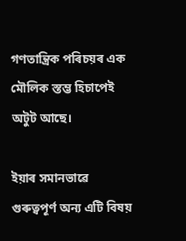গণতান্ত্ৰিক পৰিচয়ৰ এক মৌলিক স্তম্ভ হিচাপেই অটুট আছে।

ইয়াৰ সমানভাৱে গুৰুত্বপূৰ্ণ অন্য এটি বিষয়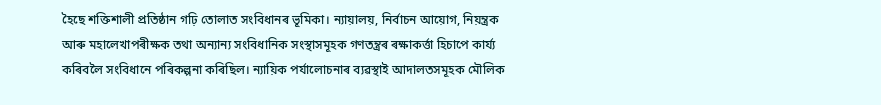হৈছে শক্তিশালী প্ৰতিষ্ঠান গঢ়ি তোলাত সংবিধানৰ ভূমিকা। ন্যায়ালয়, নিৰ্বাচন আয়োগ, নিয়ন্ত্ৰক আৰু মহালেখাপৰীক্ষক তথা অন্যান্য সংবিধানিক সংস্থাসমূহক গণতন্ত্ৰৰ ৰক্ষাকৰ্ত্তা হিচাপে কাৰ্য্য কৰিবলৈ সংবিধানে পৰিকল্পনা কৰিছিল। ন্যায়িক পৰ্যালোচনাৰ ব্যৱস্থাই আদালতসমূহক মৌলিক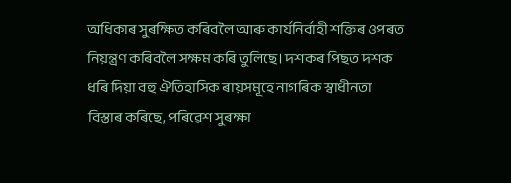অধিকাৰ সুৰক্ষিত কৰিবলৈ আৰু কাৰ্যনিৰ্বাহী শক্তিৰ ওপৰত নিয়ন্ত্ৰণ কৰিবলৈ সক্ষম কৰি তুলিছে। দশকৰ পিছত দশক ধৰি দিয়া বহু ঐতিহাসিক ৰায়সমূহে নাগৰিক স্বাধীনতা বিস্তাৰ কৰিছে, পৰিৱেশ সুৰক্ষা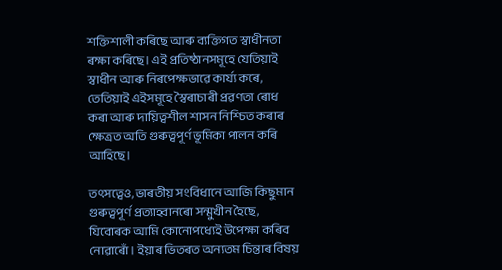শক্তিশালী কৰিছে আৰু ব্যক্তিগত স্বাধীনতা ৰক্ষা কৰিছে। এই প্ৰতিষ্ঠানসমূহে যেতিয়াই স্বাধীন আৰু নিৰপেক্ষভাৱে কাৰ্য্য কৰে, তেতিয়াই এইসমূহে স্বৈৰাচাৰী প্ৰৱণতা ৰোধ কৰা আৰু দায়িত্বশীল শাসন নিশ্চিত কৰাৰ ক্ষেত্ৰত অতি গুৰুত্বপূৰ্ণ ভূমিকা পালন কৰি আহিছে।

তৎসত্বেও, ভাৰতীয় সংবিধানে আজি কিছুমান গুৰুত্বপূৰ্ণ প্ৰত্যাহ্বানৰো সন্মুখীন হৈছে, যিবোৰক আমি কোনোপধ্যেই উপেক্ষা কৰিব নোৱাৰোঁ। ইয়াৰ ভিতৰত অন্যতম চিন্তাৰ বিষয়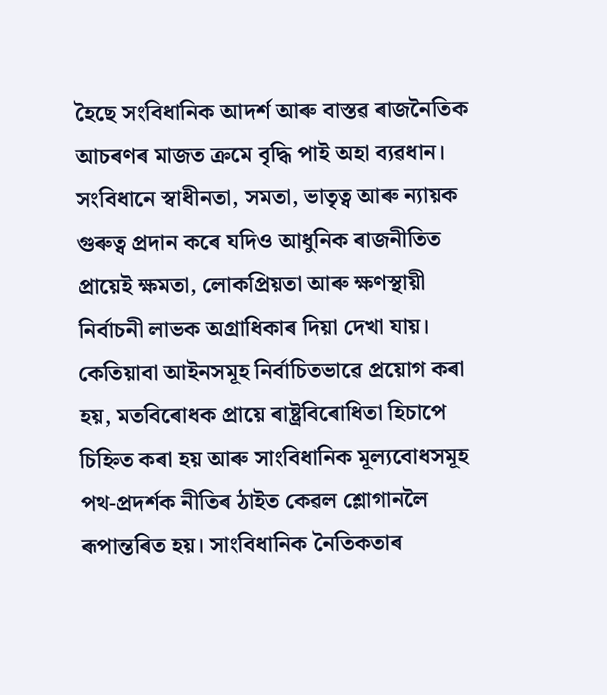হৈছে সংবিধানিক আদৰ্শ আৰু বাস্তৱ ৰাজনৈতিক আচৰণৰ মাজত ক্ৰমে বৃদ্ধি পাই অহা ব্যৱধান। সংবিধানে স্বাধীনতা, সমতা, ভাতৃত্ব আৰু ন্যায়ক গুৰুত্ব প্ৰদান কৰে যদিও আধুনিক ৰাজনীতিত প্ৰায়েই ক্ষমতা, লোকপ্ৰিয়তা আৰু ক্ষণস্থায়ী নিৰ্বাচনী লাভক অগ্ৰাধিকাৰ দিয়া দেখা যায়। কেতিয়াবা আইনসমূহ নিৰ্বাচিতভাৱে প্ৰয়োগ কৰা হয়, মতবিৰোধক প্ৰায়ে ৰাষ্ট্ৰবিৰোধিতা হিচাপে চিহ্নিত কৰা হয় আৰু সাংবিধানিক মূল্যবোধসমূহ পথ-প্ৰদৰ্শক নীতিৰ ঠাইত কেৱল শ্লোগানলৈ ৰূপান্তৰিত হয়। সাংবিধানিক নৈতিকতাৰ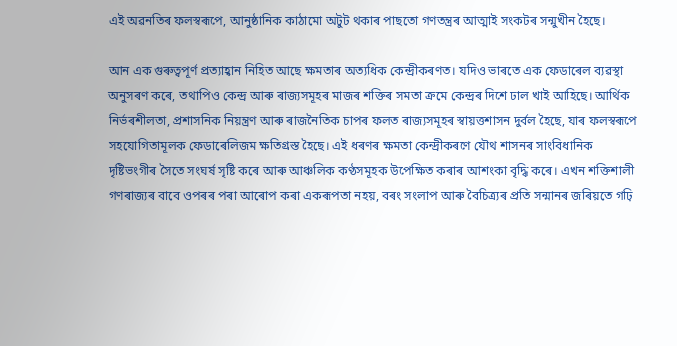এই অৱনতিৰ ফলস্বৰূপে, আনুষ্ঠানিক কাঠামো অটুট থকাৰ পাছতো গণতন্ত্ৰৰ আত্মাই সংকটৰ সন্মুখীন হৈছে।

আন এক গুৰুত্বপূৰ্ণ প্ৰত্যাহ্বান নিহিত আছে ক্ষমতাৰ অত্যধিক কেন্দ্ৰীকৰণত। যদিও ভাৰতে এক ফেডাৰেল ব্যৱস্থা অনুসৰণ কৰে, তথাপিও কেন্দ্ৰ আৰু ৰাজ্যসমূহৰ মাজৰ শক্তিৰ সমতা ক্ৰমে কেন্দ্ৰৰ দিশে ঢাল খাই আহিছে। আৰ্থিক নিৰ্ভৰশীলতা, প্ৰশাসনিক নিয়ন্ত্ৰণ আৰু ৰাজনৈতিক চাপৰ ফলত ৰাজ্যসমূহৰ স্বায়ত্তশাসন দুৰ্বল হৈছে, যাৰ ফলস্বৰূপে সহযোগিতামূলক ফেডাৰেলিজম ক্ষতিগ্ৰস্ত হৈছে। এই ধৰণৰ ক্ষমতা কেন্দ্ৰীকৰণে যৌথ শাসনৰ সাংবিধানিক দৃষ্টিভংগীৰ সৈতে সংঘর্ষ সৃষ্টি কৰে আৰু আঞ্চলিক কণ্ঠসমূহক উপেক্ষিত কৰাৰ আশংকা বৃদ্ধি কৰে। এখন শক্তিশালী গণৰাজ্যৰ বাবে ওপৰৰ পৰা আৰোপ কৰা একৰূপতা নহয়, বৰং সংলাপ আৰু বৈচিত্ৰ্যৰ প্ৰতি সন্মানৰ জৰিয়তে গঢ়ি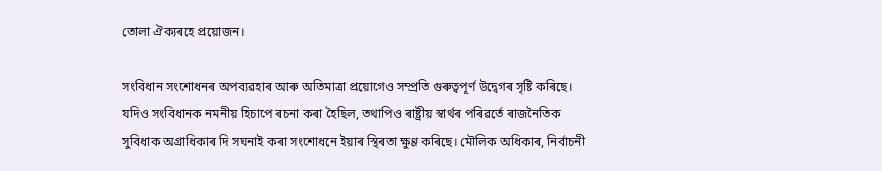তোলা ঐক্যৰহে প্ৰয়োজন।

সংবিধান সংশোধনৰ অপব্যৱহাৰ আৰু অতিমাত্ৰা প্ৰয়োগেও সম্প্ৰতি গুৰুত্বপূৰ্ণ উদ্বেগৰ সৃষ্টি কৰিছে। যদিও সংবিধানক নমনীয় হিচাপে ৰচনা কৰা হৈছিল, তথাপিও ৰাষ্ট্ৰীয় স্বাৰ্থৰ পৰিৱৰ্তে ৰাজনৈতিক সুবিধাক অগ্ৰাধিকাৰ দি সঘনাই কৰা সংশোধনে ইয়াৰ স্থিৰতা ক্ষুণ্ণ কৰিছে। মৌলিক অধিকাৰ, নিৰ্বাচনী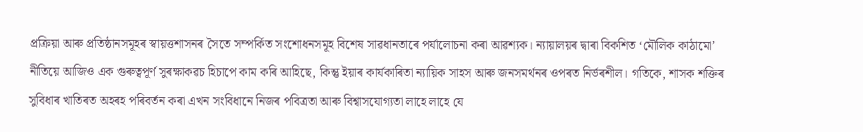প্ৰক্ৰিয়া আৰু প্ৰতিষ্ঠানসমূহৰ স্বায়ত্তশাসনৰ সৈতে সম্পৰ্কিত সংশোধনসমূহ বিশেষ সাৱধানতাৰে পৰ্যালোচনা কৰা আৱশ্যক। ন্যায়ালয়ৰ দ্বাৰা বিকশিত ‘মৌলিক কাঠামো’ নীতিয়ে আজিও এক গুৰুত্বপূৰ্ণ সুৰক্ষাকৱচ হিচাপে কাম কৰি আহিছে, কিন্তু ইয়াৰ কাৰ্যকাৰিতা ন্যায়িক সাহস আৰু জনসমৰ্থনৰ ওপৰত নিৰ্ভৰশীল। গতিকে, শাসক শক্তিৰ সুবিধাৰ খাতিৰত অহৰহ পৰিবর্তন কৰা এখন সংবিধানে নিজৰ পবিত্ৰতা আৰু বিশ্বাসযোগ্যতা লাহে লাহে যে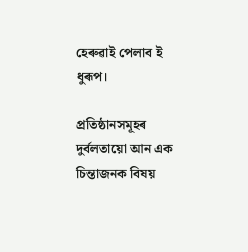হেৰুৱাই পেলাব ই ধুৰূপ।

প্ৰতিষ্ঠানসমূহৰ দুৰ্বলতায়ো আন এক চিন্তাজনক বিষয়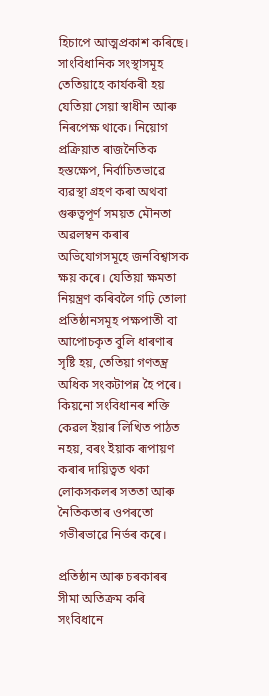হিচাপে আত্মপ্ৰকাশ কৰিছে। সাংবিধানিক সংস্থাসমূহ তেতিয়াহে কাৰ্যকৰী হয় যেতিয়া সেয়া স্বাধীন আৰু নিৰপেক্ষ থাকে। নিয়োগ প্ৰক্ৰিয়াত ৰাজনৈতিক হস্তক্ষেপ, নিৰ্বাচিতভাৱে ব্যৱস্থা গ্ৰহণ কৰা অথবা গুৰুত্বপূৰ্ণ সময়ত মৌনতা অৱলম্বন কৰাৰ অভিযোগসমূহে জনবিশ্বাসক ক্ষয় কৰে। যেতিয়া ক্ষমতা নিয়ন্ত্ৰণ কৰিবলৈ গঢ়ি তোলা প্ৰতিষ্ঠানসমূহ পক্ষপাতী বা আপোচকৃত বুলি ধাৰণাৰ সৃষ্টি হয়, তেতিয়া গণতন্ত্ৰ অধিক সংকটাপন্ন হৈ পৰে। কিয়নো সংবিধানৰ শক্তি কেৱল ইয়াৰ লিখিত পাঠত নহয়, বৰং ইয়াক ৰূপায়ণ কৰাৰ দায়িত্বত থকা লোকসকলৰ সততা আৰু নৈতিকতাৰ ওপৰতো গভীৰভাৱে নিৰ্ভৰ কৰে।

প্ৰতিষ্ঠান আৰু চৰকাৰৰ সীমা অতিক্ৰম কৰি সংবিধানে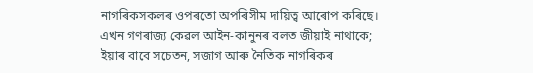নাগৰিকসকলৰ ওপৰতো অপৰিসীম দায়িত্ব আৰোপ কৰিছে। এখন গণৰাজ্য কেৱল আইন-কানুনৰ বলত জীয়াই নাথাকে; ইয়াৰ বাবে সচেতন, সজাগ আৰু নৈতিক নাগৰিকৰ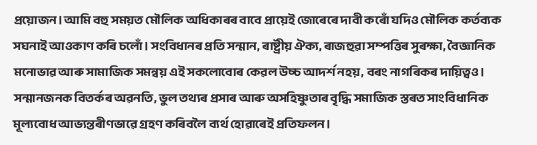প্ৰয়োজন। আমি বহু সময়ত মৌলিক অধিকাৰৰ বাবে প্ৰায়েই জোৰেৰে দাবী কৰোঁ যদিও মৌলিক কৰ্তব্যক সঘনাই আওকাণ কৰি চলোঁ। সংবিধানৰ প্ৰতি সন্মান, ৰাষ্ট্ৰীয় ঐক্য, ৰাজহুৱা সম্পত্তিৰ সুৰক্ষা, বৈজ্ঞানিক মনোভাৱ আৰু সামাজিক সমন্বয় এই সকলোবোৰ কেৱল উচ্চ আদৰ্শ নহয়, বৰং নাগৰিকৰ দায়িত্বও। সন্মানজনক বিতৰ্কৰ অৱনতি, ভুল তথ্যৰ প্ৰসাৰ আৰু অসহিষ্ণুতাৰ বৃদ্ধি সমাজিক স্তৰত সাংবিধানিক মূল্যবোধ আভ্যন্তৰীণভাৱে গ্ৰহণ কৰিবলৈ ব্যৰ্থ হোৱাৰেই প্ৰতিফলন।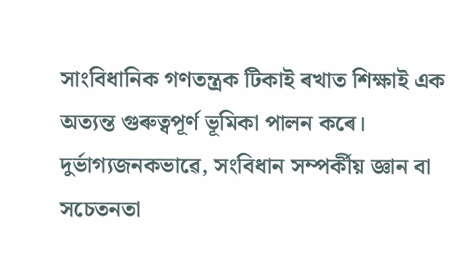সাংবিধানিক গণতন্ত্ৰক টিকাই ৰখাত শিক্ষাই এক অত্যন্ত গুৰুত্বপূৰ্ণ ভূমিকা পালন কৰে। দুৰ্ভাগ্যজনকভাৱে, সংবিধান সম্পৰ্কীয় জ্ঞান বা সচেতনতা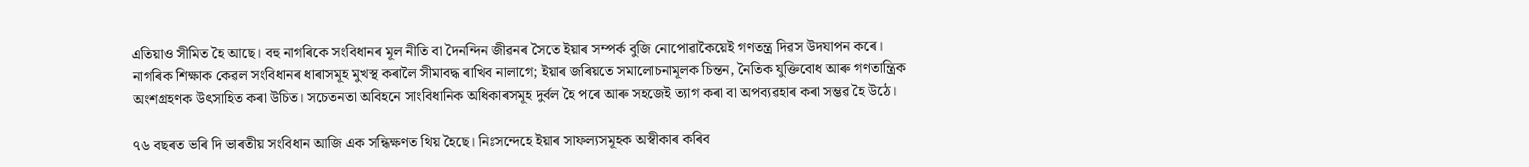এতিয়াও সীমিত হৈ আছে। বহু নাগৰিকে সংবিধানৰ মূল নীতি বা দৈনন্দিন জীৱনৰ সৈতে ইয়াৰ সম্পৰ্ক বুজি নোপোৱাকৈয়েই গণতন্ত্ৰ দিৱস উদযাপন কৰে। নাগৰিক শিক্ষাক কেৱল সংবিধানৰ ধাৰাসমূহ মুখস্থ কৰালৈ সীমাবদ্ধ ৰাখিব নালাগে; ইয়াৰ জৰিয়তে সমালোচনামূলক চিন্তন, নৈতিক যুক্তিবোধ আৰু গণতান্ত্ৰিক অংশগ্ৰহণক উৎসাহিত কৰা উচিত। সচেতনতা অবিহনে সাংবিধানিক অধিকাৰসমূহ দুৰ্বল হৈ পৰে আৰু সহজেই ত্যাগ কৰা বা অপব্যৱহাৰ কৰা সম্ভৱ হৈ উঠে।

৭৬ বছৰত ভৰি দি ভাৰতীয় সংবিধান আজি এক সন্ধিক্ষণত থিয় হৈছে। নিঃসন্দেহে ইয়াৰ সাফল্যসমূহক অস্বীকাৰ কৰিব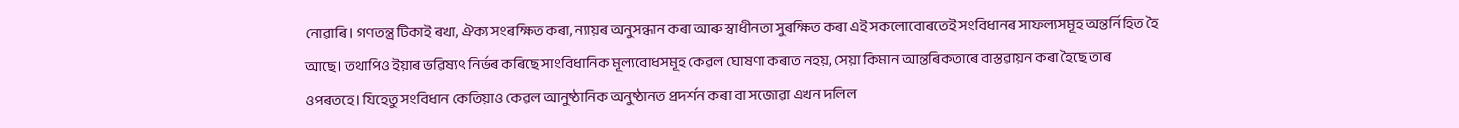নোৱাৰি। গণতন্ত্ৰ টিকাই ৰখা, ঐক্য সংৰক্ষিত কৰা, ন্যায়ৰ অনুসন্ধান কৰা আৰু স্বাধীনতা সুৰক্ষিত কৰা এই সকলোবোৰতেই সংবিধানৰ সাফল্যসমূহ অন্তৰ্নিহিত হৈ আছে। তথাপিও ইয়াৰ ভৱিষ্যৎ নিৰ্ভৰ কৰিছে সাংবিধানিক মূল্যবোধসমূহ কেৱল ঘোষণা কৰাত নহয়, সেয়া কিমান আন্তৰিকতাৰে বাস্তৱায়ন কৰা হৈছে তাৰ ওপৰতহে। যিহেতু সংবিধান কেতিয়াও কেৱল আনুষ্ঠানিক অনুষ্ঠানত প্ৰদৰ্শন কৰা বা সজোৱা এখন দলিল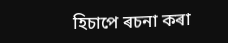হিচাপে ৰচনা কৰা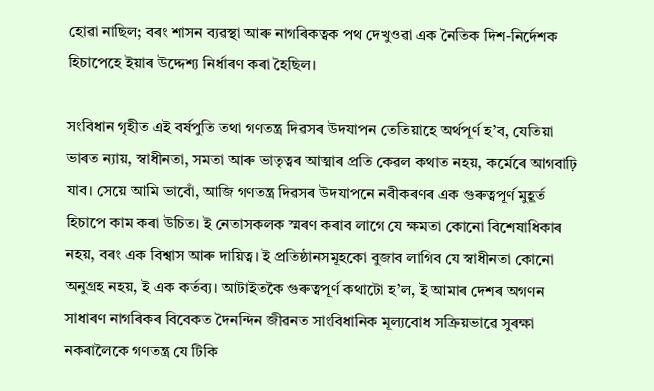হোৱা নাছিল; বৰং শাসন ব্যৱস্থা আৰু নাগৰিকত্বক পথ দেখুওৱা এক নৈতিক দিশ-নিৰ্দেশক হিচাপেহে ইয়াৰ উদ্দেশ্য নিৰ্ধাৰণ কৰা হৈছিল।

সংবিধান গৃহীত এই বৰ্ষপুতি তথা গণতন্ত্ৰ দিৱসৰ উদযাপন তেতিয়াহে অৰ্থপূৰ্ণ হ’ব, যেতিয়া ভাৰত ন্যায়, স্বাধীনতা, সমতা আৰু ভাতৃত্বৰ আত্মাৰ প্ৰতি কেৱল কথাত নহয়, কৰ্মেৰে আগবাঢ়ি যাব। সেয়ে আমি ভাবোঁ, আজি গণতন্ত্ৰ দিৱসৰ উদযাপনে নবীকৰণৰ এক গুৰুত্বপূৰ্ণ মুহূৰ্ত হিচাপে কাম কৰা উচিত। ই নেতাসকলক স্মৰণ কৰাব লাগে যে ক্ষমতা কোনো বিশেষাধিকাৰ নহয়, বৰং এক বিশ্বাস আৰু দায়িত্ব। ই প্ৰতিষ্ঠানসমূহকো বুজাব লাগিব যে স্বাধীনতা কোনো অনুগ্ৰহ নহয়, ই এক কৰ্তব্য। আটাইতকৈ গুৰুত্বপূৰ্ণ কথাটো হ’ল, ই আমাৰ দেশৰ অগণন সাধাৰণ নাগৰিকৰ বিবেকত দৈনন্দিন জীৱনত সাংবিধানিক মূল্যবোধ সক্ৰিয়ভাৱে সুৰক্ষা নকৰালৈকে গণতন্ত্ৰ যে টিকি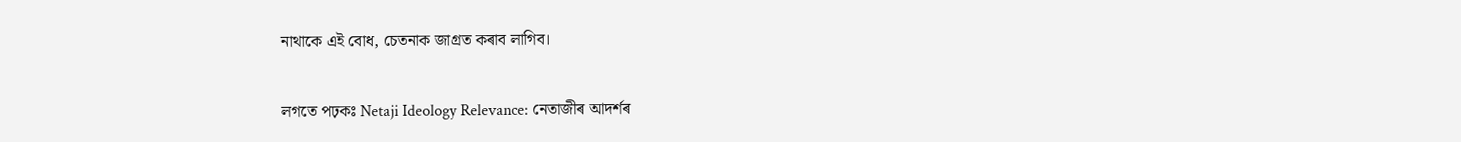নাথাকে এই বোধ, চেতনাক জাগ্ৰত কৰাব লাগিব।

লগতে পঢ়কঃ Netaji Ideology Relevance: নেতাজীৰ আদৰ্শৰ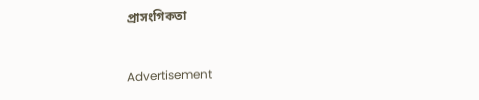প্ৰাসংগিকতা


Advertisement